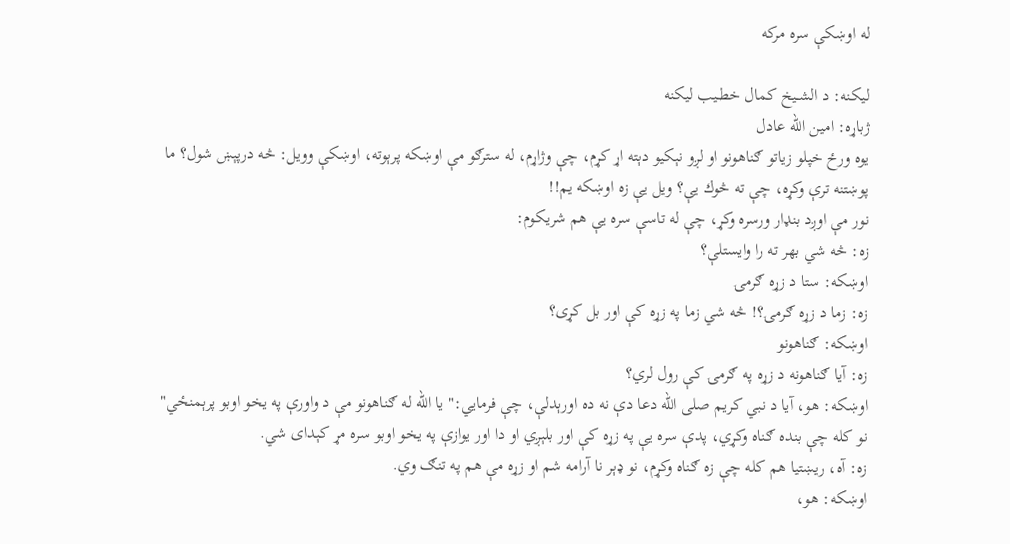له اوښكې سره مركه

ليكنه: د الشــيخ كمال خطـيب ليكنه
ژباړه: امين الله عادل
يوه ورځ خپلو زياتو ګناهونو او لږو نېكيو دېته اړ كړم، چې وژاړم، له سترګو مې اوښكه پرېوته، اوښكې وويل: څه درپېښ شول؟ ما پوښتنه ترې وكړه، چې ته څوك يې؟ ويل يې زه اوښكه يم!!
نور مې اوږد بنډار ورسره وكړ، چې له تاسې سره يې هم شريكوم:
زه: څه شي بهر ته را وايستلې؟
اوښكه: ستا د زړه ګرمۍ
زه: زما د زړه ګرمۍ؟! څه شي زما په زړه كې اور بل كړى؟
اوښكه: ګناهونو
زه: آيا ګناهونه د زړه په ګرمۍ كې رول لري؟
اوښكه: هو، آيا د نبي كريم صلى الله دعا دې نه ده اورېدلې، چې فرمايي:" يا الله له ګناهونو مې د واورې په يخو اوبو پرېمنځي" نو كله چې بنده ګناه وكړي، پدې سره يې په زړه كې اور بلېږي او دا اور يوازې په يخو اوبو سره مړ كېداى شي.
زه: آه، ريښتيا هم كله چې زه ګناه وكړم، نو ډېر نا آرامه شم او زړه مې هم په تنګ وي.
اوښكه: هو،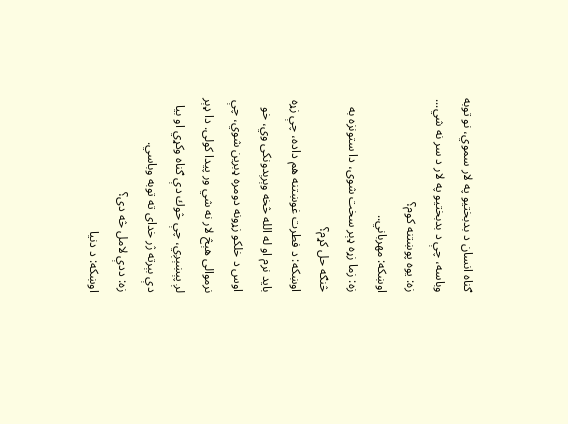ګناه انسان د بدبختيو په لار سموي، نو توبه وباسه، چې د بدبختيو په لار د سر نه شي...
زه: يوه پوښتنه كوم؟
اوښكه: مهرباني..
زه: زما زړه ډېر سخت شوى، دا ستونزه به څنګه حل كړم؟
اوښكه: د فطرت غوښتنه هم داده، چې زړه بايد نرم او له الله څخه وېرېدونكى وي، خو اوس د خلكو زړونه دومره ډبرين شوي، چې نرموالى هېڅ لار نه شي ور پيدا كولى. دا ډېر لږ پېښېږي، چې څوك دې ګناه وكړي او بيا دې بېرته ژر خداى ته توبه وباسي.
زه: ددې لامل څه دى؟
اوښكه: د دنيا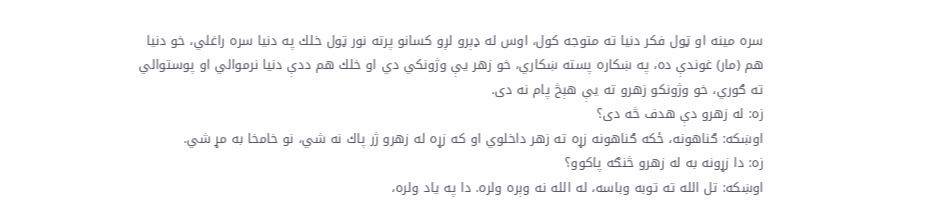سره مينه او ټول فكر دنيا ته متوجه كول، اوس له ډېرو لږو كسانو پرته نور ټول خلك په دنيا سره راغلي، خو دنيا هم (مار) غوندې ده، په ښكاره پسته ښكاري، خو زهر يې وژونكي دي او خلك هم ددې دنيا نرموالي او پوستوالي ته ګوري، خو وژونكو زهرو ته يې هېڅ پام نه دى.
زه: له زهرو دې هدف څه دى؟
اوښكه: ګناهونه، ځكه ګناهونه زړه ته زهر داخلوي او كه زړه له زهرو ژر پاك نه شي، نو خامخا به مړ شي.
زه: دا زړونه به له زهرو څنګه پاكوو؟
اوښكه: تل الله ته توبه وباسه، له الله نه وېره ولره. دا په ياد ولره،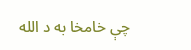چې خامخا به د الله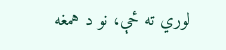لوري ته ځې، نو د همغه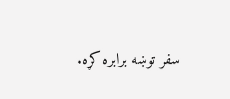سفر توښه برابره كړه.